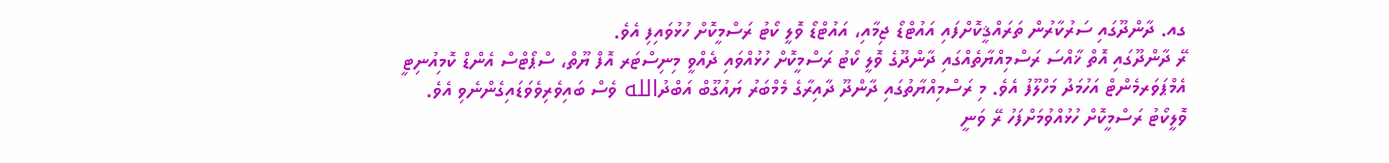ގއ. ދާންދޫގައި ސަރުކާރުން ތަރައްޤީކޮށްފައި އައުޓްޑޯ ޖިމާއި، އައުޓްޑޯ ވޮލީ ކޯޓު ރަސްމީކޮށް ހުޅުވައިފި އެވެ.
ރޭ ދާންދޫގައި އޮތް ޚާއްސަ ރަސްމިއްޔާތެއްގައި ދާންދޫގެ ވޮލީ ކޯޓު ރަސްމީކޮށް ހުޅުއްވައި ދެއްވީ މިނިސްޓަރ އޮފް ޔޫތް، ސްޕޯޓްސް އެންޑް ކޮމިއުނިޓީ އެމްޕަވަރމެންޓް އަހުމަދު މަހްލޫފު އެވެ. މި ރަސްމިއްޔާތުގައި ދާންދޫ ދާއިރާގެ މެމްބަރު ޔައުގޫބް އަބްދުالله ވެސް ބައިވެރިވެވަޑައިގެންނެވި އެވެ.
ވޮލީކޯޓު ރަސްމީކޮށް ހުޅުއްވުމަށްފަހު ރޭ ވަނީ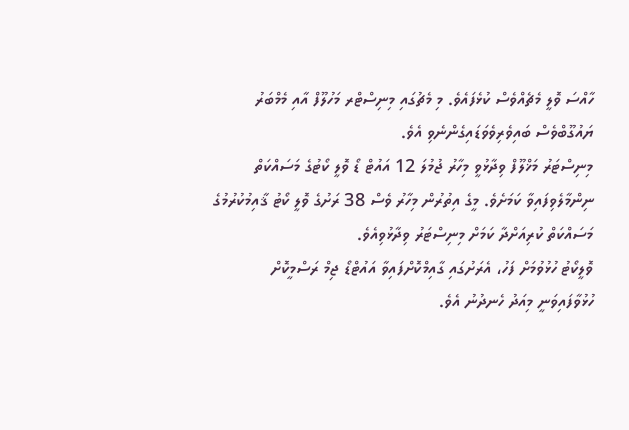ހާއްސަ ވޮލީ މެޗެއްވެސް ކުޅެފައެވެ. މި މެޗުގައި މިނިސްޓްރ މަހުލޫފް އާއި މެމްބަރު ޔައުގޫބްވެސް ބައިވެރިވެވަޑައިގެންނެވި އެވެ.
މިނިސްޓަރު މަޚްލޫފް ވިދާޅުވީ މިހާރު ޖުމުލަ 12 އައުޓް ޑޯ ވޮލީ ކޯޓުގެ މަސައްކަތް ނިންމާލެވިފައިވާ ކަމަށެވެ. މީގެ އިތުރުން މިހާރު ވެސް 38 ރަށުގެ ވޮލީ ކޯޓު ޤާއިމުކުރުމުގެ މަސައްކަތް ކުރިއަށްދާ ކަމަށް މިނިސްޓަރު ވިދާޅުވިއެވެ.
ވޮލީކޯޓު ހުޅުވުމަށް ފަހު، އެރަށުގައި ގާއިމްކޮށްފައިވާ އައުޓްޑޯ ޖިމް ރަސްމީކޮށް ހުޅުވާފައިވަނީ މިއަދު ހެނދުނު އެވެ.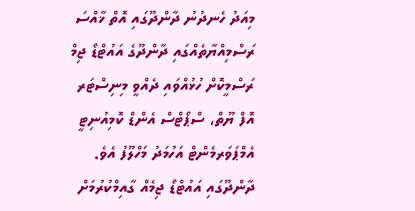މިއަދު ހެނދުނު ދާންދޫގައި އޮތް ޚާއްސަ ރަސްމިއްޔާތެއްގައި ދާންދޫގެ އައުޓްޑޯ ޖިމް ރަސްމީކޮށް ހުޅުއްވައި ދެއްވީ މިނިސްޓަރ އޮފް ޔޫތް، ސްޕޯޓްސް އެންޑް ކޮމިއުނިޓީ އެމްޕަވަރމެންޓް އަހުމަދު މަހްލޫފު އެވެ.
ދާންދޫގައި އައުޓްޑޯ ޖިމެއް ގާއިމްކުރުމަށް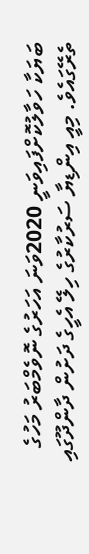ބަޔަކާ ހަވާލުކޮށްފައިވަނީ 2020ވަނަ އަހަރުގެ ނޮވެމްބަރު މަހުގެ ތެރޭގައެވެ. މިއީ އިންޑިޔާ ސަރުކާރުގެ ހިލޭ އެހީގެ ދަށުން ދާންދޫގައި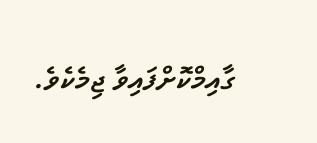ގާއިމްކޮށްފައިވާ ޖިމެކެވެ.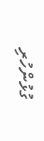ގުޅުންހުރި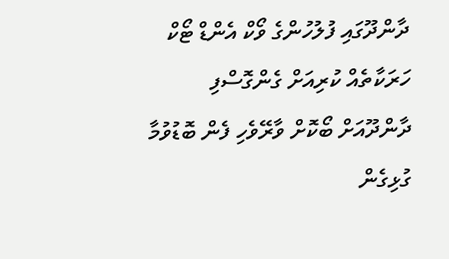ދާންދޫގައި ފުލުހުންގެ ވޯކް އެންޑް ޓޯކް ހަރަކާތެއް ކުރިއަށް ގެންގޮސްފި
ދާންދޫއަށް ބޯކޮށް ވާރޭވެހި ފެން ބޮޑުވުމާ ގުޅިގެން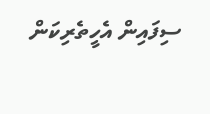ސިފައިން އެހީތެރިކަން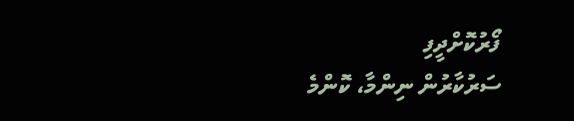ފޯރުކޮށްދީފި
ސަރުކާރުން ނިންމާ، ކޮންމެ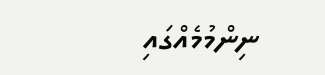ނިންމުމެއްގައި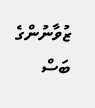ޒުވާނުންގެ ބަސް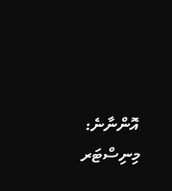އޮންނާނެ: މިނިސްޓަރ